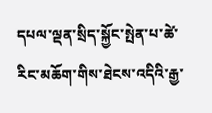དཔལ་ལྡན་སྲིད་སྐྱོང་སྤེན་པ་ཚེ་རིང་མཆོག་གིས་ཐེངས་འདིའི་རྒྱ་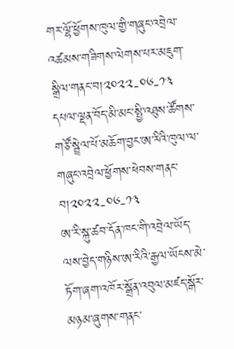གར་ལྷོ་ཕྱོགས་ཁུལ་གྱི་གཞུང་འབྲེལ་འཚམས་གཟིགས་ལེགས་པར་མཇུག་སྒྲིལ་གནང་བ།༢༠༢༢-༠༦-༡༣
དཔལ་ལྡན་བོད་མི་མང་སྤྱི་འཐུས་ཚོགས་གཙོ་སྦྲེལ་པོ་མཆོག་བྱང་ཨ་རིའི་ཁུལ་ལ་གཞུང་འབྲེལ་ཕྱོགས་ཕེབས་གནང་བ།༢༠༢༢-༠༦-༡༣
ཨ་རི་སྐུ་ཚབ་དོན་ཁང་གི་འབྲེལ་ཡོད་ལས་བྱེད་གཉིས་ཨ་རིའི་རྒྱལ་ཡོངས་མེ་ཏོག་ཞག་འཁོར་སྒྲོན་འབུལ་མཛད་སྒོར་མཉམ་ཞུགས་གནང་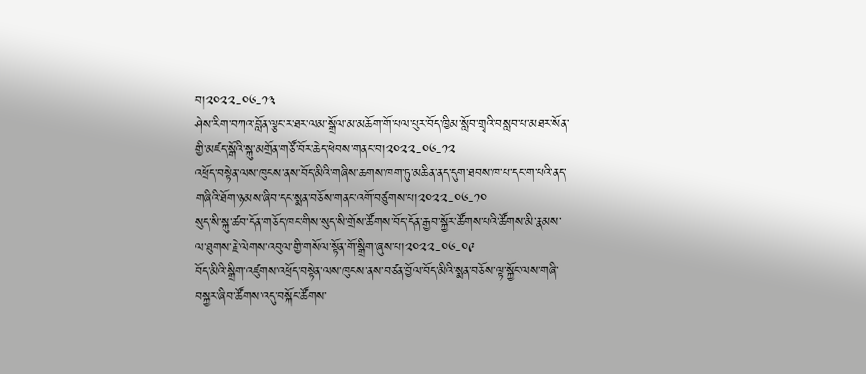བ།༢༠༢༢-༠༦-༡༣
ཤེས་རིག་བཀའ་བློན་ལྕང་ར་ཐར་ལམ་སྒྲོལ་མ་མཆོག་གོ་པལ་པུར་བོད་ཁྱིམ་སློབ་གྲྭའི་བསླབ་པ་མཐར་སོན་གྱི་མཛད་སྒོའི་སྐུ་མགྲོན་གཙོ་བོར་ཆེད་ཕེབས་གནང་བ།༢༠༢༢-༠༦-༡༢
འཕྲོད་བསྟེན་ལས་ཁུངས་ནས་བོད་མིའི་གཞིས་ཆགས་ཁག་ཏུ་མཆིན་ནད་དུག་ཐབས་ཁ་པ་དང་ག་པའི་ནད་གཞིའི་ཐོག་ཉམས་ཞིབ་དང་སྨན་བཅོས་གནང་འགོ་བཙུགས་པ།༢༠༢༢-༠༦-༡༠
སུད་སི་སྐུ་ཚབ་དོན་གཅོད་ཁང་གིས་སུད་སི་གྲོས་ཚོགས་བོད་དོན་རྒྱབ་སྐྱོར་ཚོགས་པའི་ཚོགས་མི་རྣམས་ལ་ཐུགས་རྗེ་ལེགས་འབུལ་གྱི་གསོལ་སྟོན་གོ་སྒྲིག་ཞུས་པ།༢༠༢༢-༠༦-༠༩
བོད་མིའི་སྒྲིག་འཛུགས་འཕྲོད་བསྟེན་ལས་ཁུངས་ནས་བཙན་བྱོལ་བོད་མིའི་སྨན་བཅོས་ལྟ་སྐྱོང་ལས་གཞི་བསྐྱར་ཞིབ་ཚོགས་འདུ་བསྐོང་ཚོགས་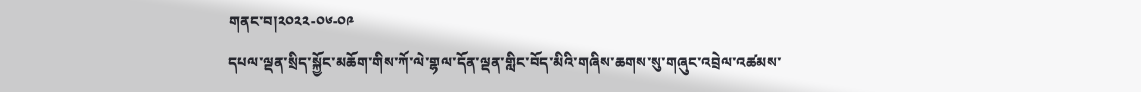གནང་བ།༢༠༢༢-༠༦-༠༩
དཔལ་ལྡན་སྲིད་སྐྱོང་མཆོག་གིས་ཀོ་ལེ་གྷལ་དོན་ལྡན་གླིང་བོད་མིའི་གཞིས་ཆགས་སུ་གཞུང་འབྲེལ་འཚམས་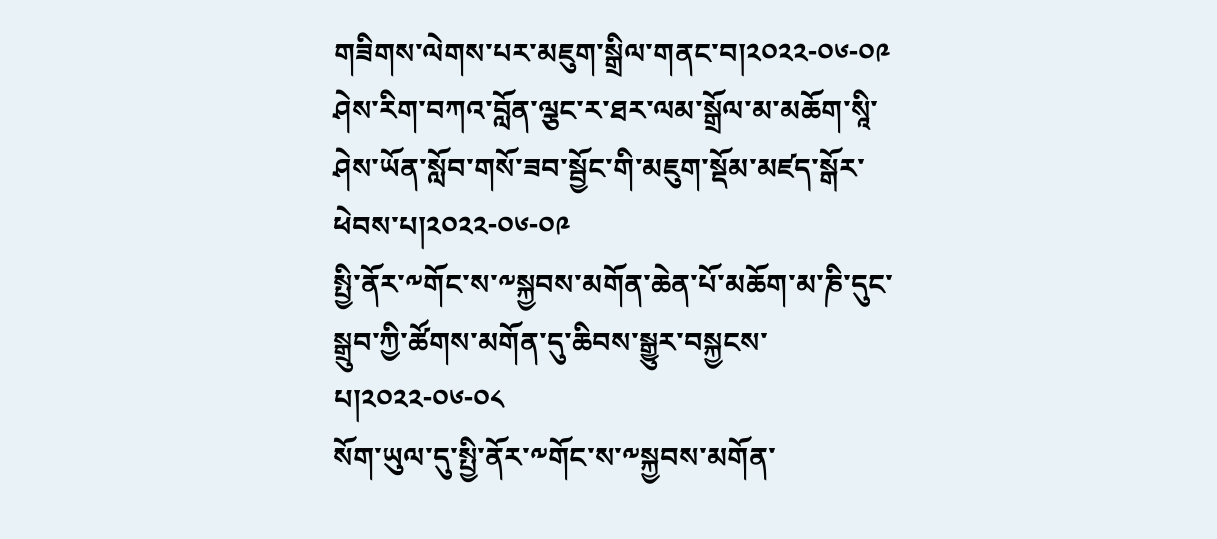གཟིགས་ལེགས་པར་མཇུག་སྒྲིལ་གནང་བ།༢༠༢༢-༠༦-༠༩
ཤེས་རིག་བཀའ་བློན་ལྕང་ར་ཐར་ལམ་སྒྲོལ་མ་མཆོག་སཱི་ཤེས་ཡོན་སློབ་གསོ་ཟབ་སྦྱོང་གི་མཇུག་སྡོམ་མཛད་སྒོར་ཕེབས་པ།༢༠༢༢-༠༦-༠༩
སྤྱི་ནོར་༸གོང་ས་༸སྐྱབས་མགོན་ཆེན་པོ་མཆོག་མ་ཎི་དུང་སྒྲུབ་ཀྱི་ཚོགས་མགོན་དུ་ཆིབས་སྒྱུར་བསྐྱངས་པ།༢༠༢༢-༠༦-༠༨
སོག་ཡུལ་དུ་སྤྱི་ནོར་༸གོང་ས་༸སྐྱབས་མགོན་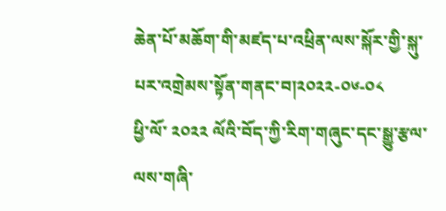ཆེན་པོ་མཆོག་གི་མཛད་པ་འཕྲིན་ལས་སྐོར་གྱི་སྐུ་པར་འགྲེམས་སྟོན་གནང་བ།༢༠༢༢-༠༦-༠༨
ཕྱི་ལོ་ ༢༠༢༢ ལོའི་བོད་ཀྱི་རིག་གཞུང་དང་སྒྱུ་རྩལ་ལས་གཞི་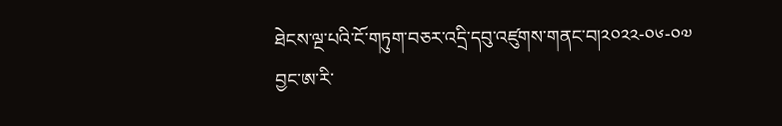ཐེངས་ལྔ་པའི་ངོ་གཏུག་བཅར་འདྲི་དབུ་འཛུགས་གནང་བ།༢༠༢༢-༠༦-༠༧
བྱང་ཨ་རི་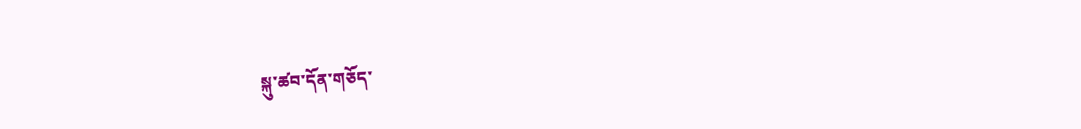སྐུ་ཚབ་དོན་གཅོད་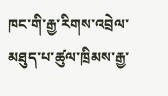ཁང་གི་རྒྱ་རིགས་འབྲེལ་མཐུད་པ་ཚུལ་ཁྲིམས་རྒྱ་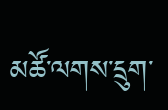མཚོ་ལགས་དྲུག་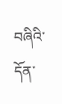བཞིའི་དོན་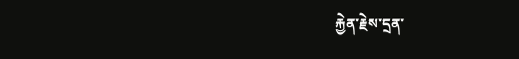རྐྱེན་རྗེས་དྲན་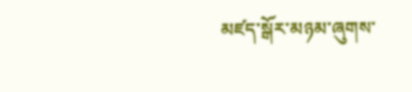མཛད་སྒོར་མཉམ་ཞུགས་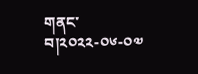གནང་བ།༢༠༢༢-༠༦-༠༧